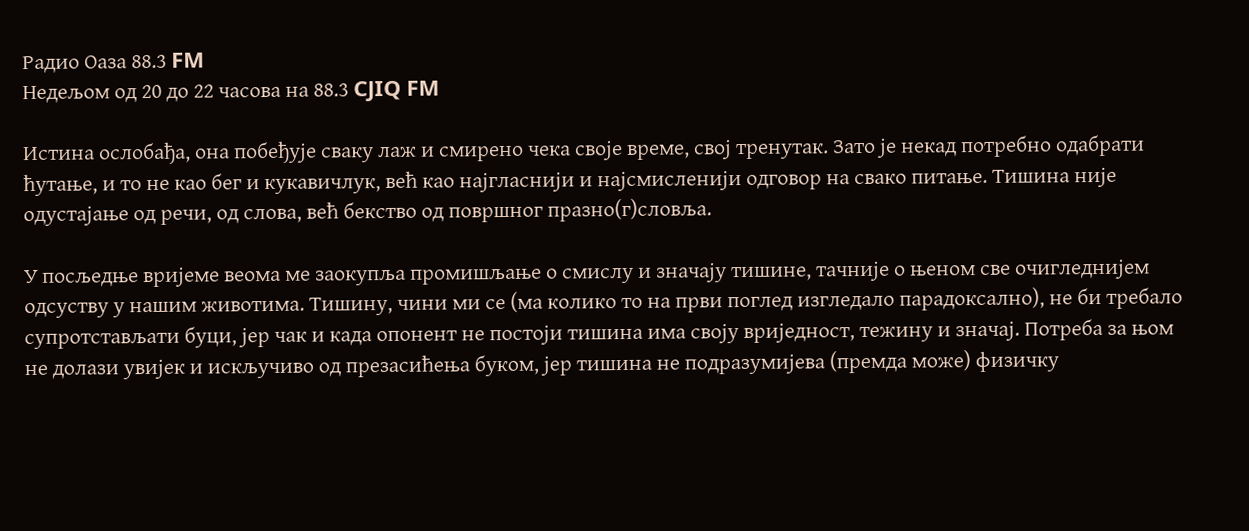Радио Оаза 88.3 FM
Недељом од 20 до 22 часова на 88.3 CJIQ FM

Истина ослобађа, она побеђује сваку лаж и смирено чека своје време, свој тренутак. Зато је некад потребно одабрати ћутање, и то не као бег и кукавичлук, већ као најгласнији и најсмисленији одговор на свако питање. Тишина није одустајање од речи, од слова, већ бекство од површног празно(г)словља.

У посљедње вријеме веома ме заокупља промишљање о смислу и значају тишине, тачније о њеном све очигледнијем одсуству у нашим животима. Тишину, чини ми се (ма колико то на први поглед изгледало парадоксално), не би требало супротстављати буци, јер чак и када опонент не постоји тишина има своју вриједност, тежину и значај. Потреба за њом не долази увијек и искључиво од презасићења буком, јер тишина не подразумијева (премда може) физичку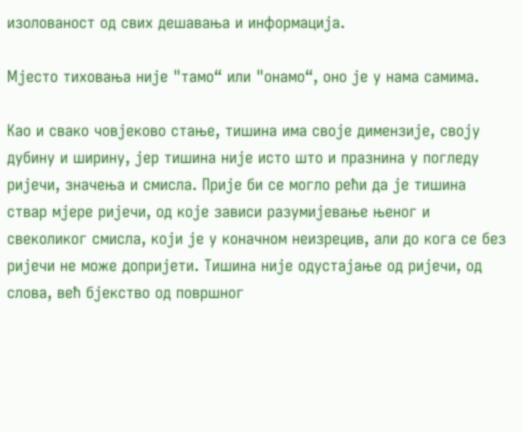изолованост од свих дешавања и информација.

Мјесто тиховања није "тамо“ или "онамо“, оно је у нама самима.

Као и свако човјеково стање, тишина има своје димензије, своју дубину и ширину, јер тишина није исто што и празнина у погледу ријечи, значења и смисла. Прије би се могло рећи да је тишина ствар мјере ријечи, од које зависи разумијевање њеног и свеколиког смисла, који је у коначном неизрецив, али до кога се без ријечи не може допријети. Тишина није одустајање од ријечи, од слова, већ бјекство од површног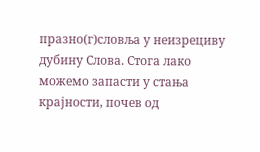празно(г)словља у неизрециву дубину Слова. Стога лако можемо запасти у стања крајности, почев од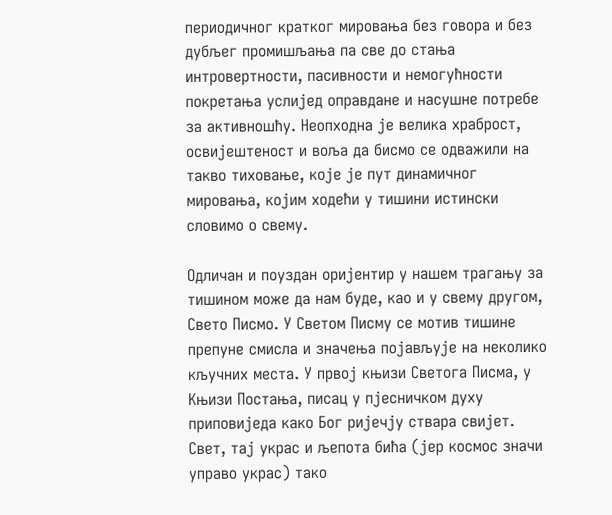периодичног кратког мировања без говора и без дубљег промишљања па све до стања интровертности, пасивности и немогућности покретања услијед оправдане и насушне потребе за активношћу. Неопходна је велика храброст, освијештеност и воља да бисмо се одважили на такво тиховање, које је пут динамичног мировања, којим ходећи у тишини истински словимо о свему.

Одличан и поуздан оријентир у нашем трагању за тишином може да нам буде, као и у свему другом, Свето Писмо. У Светом Писму се мотив тишине препуне смисла и значења појављује на неколико кључних места. У првој књизи Светога Писма, у Књизи Постања, писац у пјесничком духу приповиједа како Бог ријечју ствара свијет. Свет, тај украс и љепота бића (јер космос значи управо украс) тако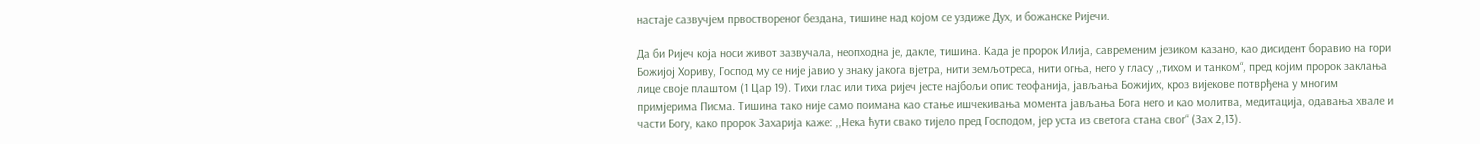настаје сазвучјем првоствореног бездана, тишине над којом се уздиже Дух, и божанске Ријечи.

Да би Ријеч која носи живот зазвучала, неопходна је, дакле, тишина. Када је пророк Илија, савременим језиком казано, као дисидент боравио на гори Божијој Хориву, Господ му се није јавио у знаку јакога вјетра, нити земљотреса, нити огња, него у гласу ,,тихом и танком“, пред којим пророк заклања лице своје плаштом (1 Цар 19). Тихи глас или тиха ријеч јесте најбољи опис теофанија, јављања Божијих, кроз вијекове потврђена у многим примјерима Писма. Тишина тако није само поимана као стање ишчекивања момента јављања Бога него и као молитва, медитација, одавања хвале и части Богу, како пророк Захарија каже: ,,Нека ћути свако тијело пред Господом, јер уста из светога стана свог“ (Зах 2,13).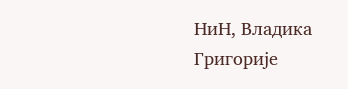НиН, Владика Григорије